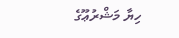ހިޔާ މަޝްރުޢޫގެ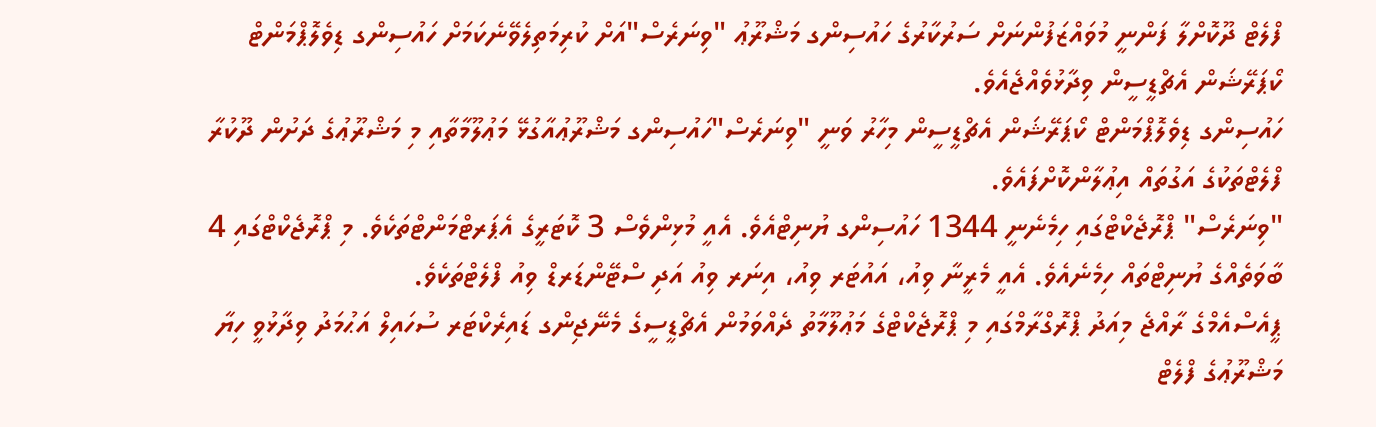ފްލެޓް ދޫކޮށްލާ ފަންނީ މުވައްޒަފުންނަށް ސަރުކާރުގެ ހައުސިންގ މަޝްރޫޢު "ވިނަރެސް"އަށް ކުރިމަތިލެވޭނެކަމަށް ހައުސިންގ ޑިވެލޮޕްމަންޓް ކޯޕަރޭޝަން އެޗްޑީސީން ވިދާޅުވެއްޖެއެވެ.
ހައުސިންގ ޑިވެލޮޕްމަންޓް ކޯޕަރޭޝަން އެޗްޑީސީން މިހާރު ވަނީ "ވިނަރެސް"ހައުސިންގ މަޝްރޫޢުއާގުޅޭ މަޢުލޫމާތާއި މި މަޝްރޫޢުގެ ދަށުން ދޫކުރާ ފްލެޓްތަކުގެ އަގުތައް އިޢުލާންކޮށްފައެވެ.
"ވިނަރެސް" ޕްރޮޖެކްޓްގައި ހިމެނެނީ 1344 ހައުސިންގ ޔުނިޓްއެވެ. އެއީ މުޅިންވެސް 3 ކޮޓަރީގެ އެޕަރޓްމަންޓްތަކެވެ. މި ޕްރޮޖެކްޓްގައި 4 ބާވަތެއްގެ ޔުނިޓްތައް ހިމެނެއެވެ. އެއީ މެރީނާ ވިއު، އައުޓަރ ވިއު، އިނަރ ވިއު އަދި ސްޓޭންޑަރޑް ވިއު ފްލެޓްތަކެވެ.
ޕީއެސްއެމްގެ ރާއްޖެ މިއަދު ޕްރޮގްރާމްގައި މި ޕްރޮޖެކްޓްގެ މަޢުލޫމާތު ދެއްވަމުން އެޗްޑީސީގެ މެނޭޖިންގ ޑައިރެކްޓަރ ސުހައިލް އަޙުމަދު ވިދާޅުވީ ހިޔާ މަޝްރޫޢުގެ ފްލެޓް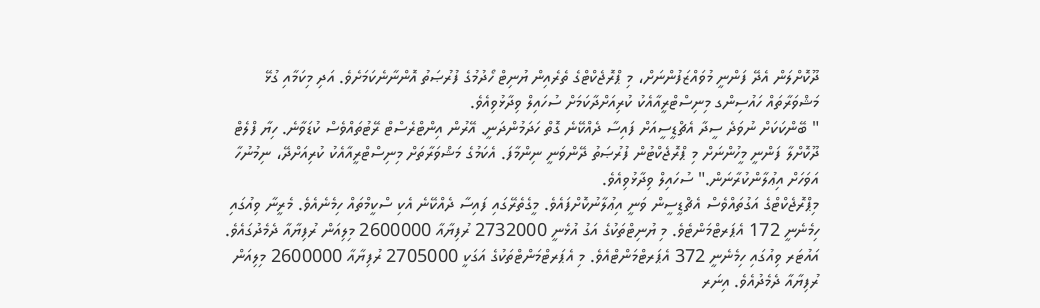ދޫކޮށްލަން އެދޭ ފަންނީ މުވައްޒަފުންނަށް، މި ޕްރޮޖެކްޓްގެ ތެރެއިން ޔުނިޓް ހޯދުމުގެ ފުރުޞަތު އޮންނާނެކަމަށެވެ. އަދި މިކަމާއި ގުޅޭ މަޝްވަރާތައް ހައުސިންގ މިނިސްޓްރީއާއެކު ކުރިއަށްދާކަމަށް ސުހައިލް ވިދާޅުވިއެވެ.
" ބޭންކަކަށް ނުވަދެ ސީދާ އެޗްޑީސީއަށް ފައިސާ ދެއްކޭނެ ގޮތް ހަދަމުންދަނީ. އޭރުން އިންޓްރެސްޓް ރޭޓުތައްވެސް ކުޑަވާނެ. ހިޔާ ފްލެޓް ދޫކޮށްލާ ފަންނީ މީހުންނަށް މި ޕްރޮޖެކްޓުން ފުރުޞަތު ދޭންވަނީ ނިންމާފަ. އެކަމުގެ މަޝްވަރާތަށް މިނިސްޓްރީއާއެކު ކުރިއަށްދޭ، ނިމުނުހާ އަވަހަށް އިޢުލާންކުރާނަން." ސުހައިލް ވިދާޅުވިއެވެ.
މިޕްރޮޖެކްޓްގެ އަގުތައްވެސް އެޗްޑީސީން ވަނީ އިޢުލާނުކޮށްފައެވެ. މީގެތެރޭގައި ފައިސާ ދެއްކޭނެ އެކި ސްކީމްތައް ހިމެނެއެވެ. މެރީނާ ވިއުގައި ހިމެނެނީ 172 އެޕަރޓްމަންޓެވެ. މި ޔުނިޓްތަކުގެ އަގު އުޅެނީ 2732000 ރުފިޔާއާ 2600000 މިލިއަން ރުފިޔާއާ ދެމެދުގައެވެ. އައުޓަރ ވިއުގައި ހިމެނެނީ 372 އެޕަރޓްމަންޓްއެވެ. މި އެޕަރޓްމަންޓްތަކުގެ އަގަކީ 2705000 ރުފިޔާއާ 2600000 މިލިއަން ރުފިޔާއާ ދެމެދުއެވެ. އިނަރ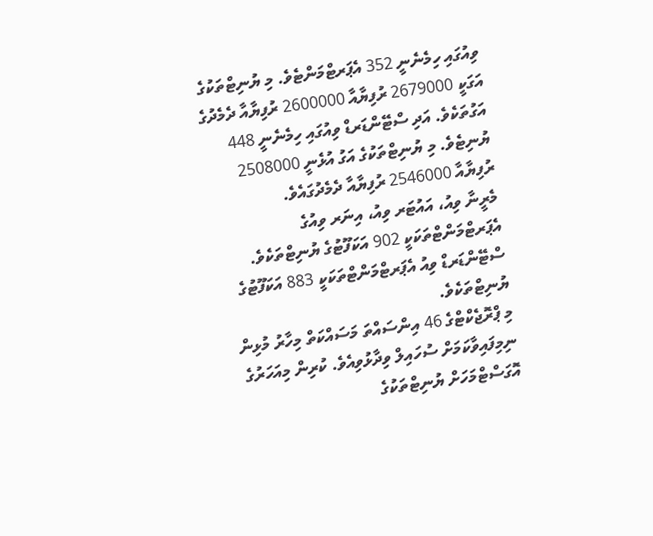ވިއުގައި ހިމެނެނީ 352 އެޕަރޓްމަންޓެވެ. މި ޔުނިޓްތަކުގެ އަގަކީ 2679000 ރުފިޔާއާ 2600000 ރުފިޔާއާ ދެމެދުގެ އަގުތަކެވެ. އަދި ސްޓޭންޑަރޑް ވިއުގައި ހިމެނެނީ 448 ޔުނިޓެވެ. މި ޔުނިޓްތަކުގެ އަގު އުޅެނީ 2508000 ރުފިޔާއާ 2546000 ރުފިޔާއާ ދެމެދުގައެވެ.
މެރީނާ ވިއު، އައުޓަރ ވިއު، އިނަރ ވިއުގެ އެޕަރޓްމަންޓްތަކަކީ 902 އަކަފޫޓުގެ ޔުނިޓްތަކެވެ. ސްޓޭންޑަރޑް ވިއު އެޕަރޓްމަންޓްތަކަކީ 883 އަކަފޫޓުގެ ޔުނިޓްތަކެވެ.
މި ޕްރޮޖެކްޓްގެ 46 އިންސައްތަ މަސައްކަތް މިހާރު މުޅިން ނިމިފައިވާކަމަށް ސުހައިލް ވިދާޅުވިއެވެ. ކުރިން މިއަހަރުގެ އޮގަސްޓްމަހަށް ޔުނިޓްތަކުގެ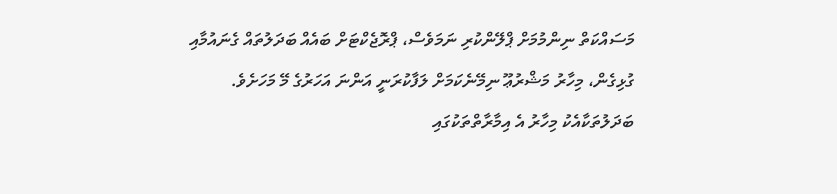މަސައްކަތް ނިންމުމަށް ޕްލޭންކުރި ނަމަވެސް، ޕްރޮޖެކްޓަށް ބައެއް ބަދަލުތައް ގެނައުމާއި ގުޅިގެން، މިހާރު މަޝްރުޢޫ ނިމޭނެކަމަށް ލަފާކުރަނީ އަންނަ އަހަރުގެ މޭ މަހަށެވެ.
ބަދަލުތަކާއެކު މިހާރު އެ އިމާރާތްތަކުގައި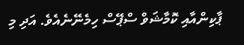ޕާކިންއާއި ކޮމާޝަވް ސްޕޭސް ހިމެނޭނެއެވެ. އަދި މި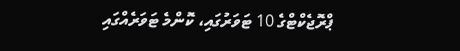ޕްރޮޖެކްޓްގެ 10 ޓަވަރުގައި، ކޮންމެ ޓަވަރެއްގައި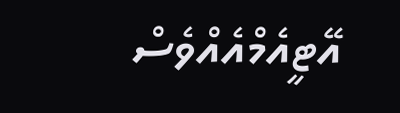އޭޓީއެމްއެއްވެސް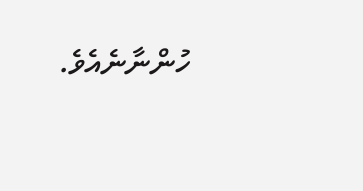ހުންނާނެއެވެ.